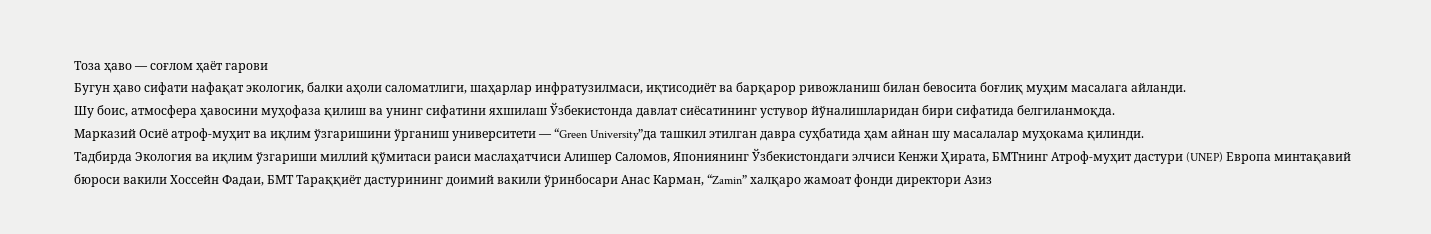Тоза ҳаво — соғлом ҳаёт гарови
Бугун ҳаво сифати нафақат экологик, балки аҳоли саломатлиги, шаҳарлар инфратузилмаси, иқтисодиёт ва барқарор ривожланиш билан бевосита боғлиқ муҳим масалага айланди.
Шу боис, атмосфера ҳавосини муҳофаза қилиш ва унинг сифатини яхшилаш Ўзбекистонда давлат сиёсатининг устувор йўналишларидан бири сифатида белгиланмоқда.
Марказий Осиё атроф-муҳит ва иқлим ўзгаришини ўрганиш университети — “Green University”да ташкил этилган давра суҳбатида ҳам айнан шу масалалар муҳокама қилинди.
Тадбирда Экология ва иқлим ўзгариши миллий қўмитаси раиси маслаҳатчиси Алишер Саломов, Япониянинг Ўзбекистондаги элчиси Кенжи Ҳирата, БМТнинг Атроф-муҳит дастури (UNEP) Европа минтақавий бюроси вакили Хоссейн Фадаи, БМТ Тараққиёт дастурининг доимий вакили ўринбосари Анас Карман, “Zamin” халқаро жамоат фонди директори Азиз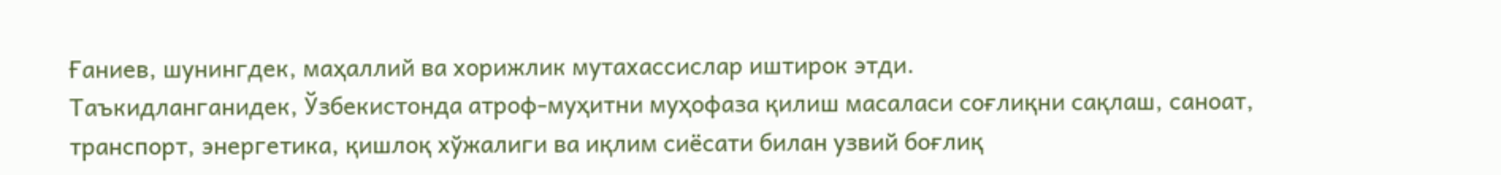Ғаниев, шунингдек, маҳаллий ва хорижлик мутахассислар иштирок этди.
Таъкидланганидек, Ўзбекистонда атроф-муҳитни муҳофаза қилиш масаласи соғлиқни сақлаш, саноат, транспорт, энергетика, қишлоқ хўжалиги ва иқлим сиёсати билан узвий боғлиқ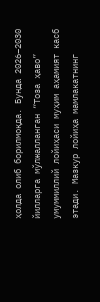ҳолда олиб борилмоқда. Бунда 2026–2030 йилларга мўлжалланган “Тоза ҳаво” умуммиллий лойиҳаси муҳим аҳамият касб этади. Мазкур лойиҳа мамлакатнинг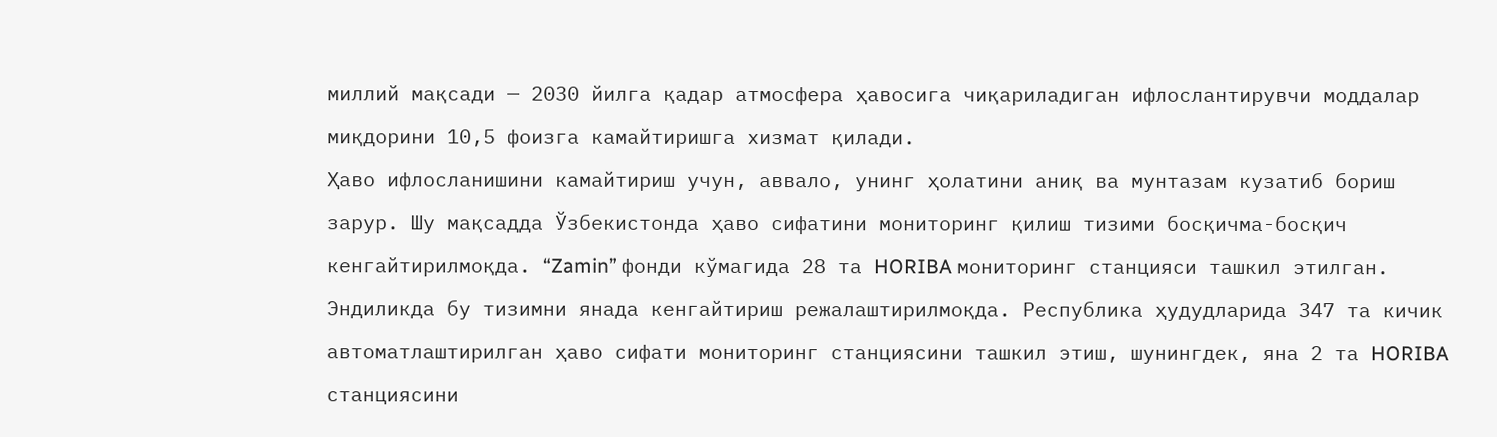миллий мақсади — 2030 йилга қадар атмосфера ҳавосига чиқариладиган ифлослантирувчи моддалар миқдорини 10,5 фоизга камайтиришга хизмат қилади.
Ҳаво ифлосланишини камайтириш учун, аввало, унинг ҳолатини аниқ ва мунтазам кузатиб бориш зарур. Шу мақсадда Ўзбекистонда ҳаво сифатини мониторинг қилиш тизими босқичма-босқич кенгайтирилмоқда. “Zamin” фонди кўмагида 28 та HORIBA мониторинг станцияси ташкил этилган. Эндиликда бу тизимни янада кенгайтириш режалаштирилмоқда. Республика ҳудудларида 347 та кичик автоматлаштирилган ҳаво сифати мониторинг станциясини ташкил этиш, шунингдек, яна 2 та HORIBA станциясини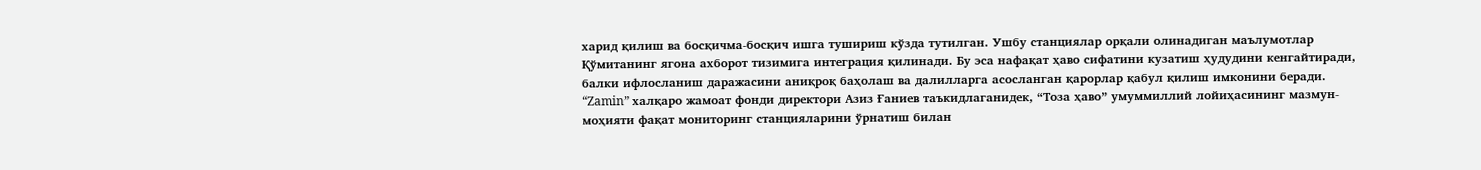харид қилиш ва босқичма-босқич ишга тушириш кўзда тутилган. Ушбу станциялар орқали олинадиган маълумотлар Қўмитанинг ягона ахборот тизимига интеграция қилинади. Бу эса нафақат ҳаво сифатини кузатиш ҳудудини кенгайтиради, балки ифлосланиш даражасини аниқроқ баҳолаш ва далилларга асосланган қарорлар қабул қилиш имконини беради.
“Zamin” халқаро жамоат фонди директори Азиз Ғаниев таъкидлаганидек, “Тоза ҳаво” умуммиллий лойиҳасининг мазмун-моҳияти фақат мониторинг станцияларини ўрнатиш билан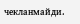чекланмайди.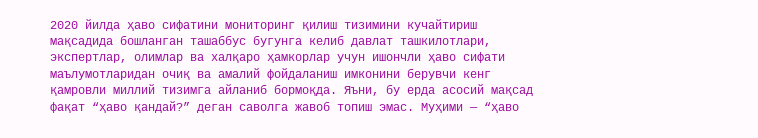2020 йилда ҳаво сифатини мониторинг қилиш тизимини кучайтириш мақсадида бошланган ташаббус бугунга келиб давлат ташкилотлари, экспертлар, олимлар ва халқаро ҳамкорлар учун ишончли ҳаво сифати маълумотларидан очиқ ва амалий фойдаланиш имконини берувчи кенг қамровли миллий тизимга айланиб бормоқда. Яъни, бу ерда асосий мақсад фақат “ҳаво қандай?” деган саволга жавоб топиш эмас. Муҳими — “ҳаво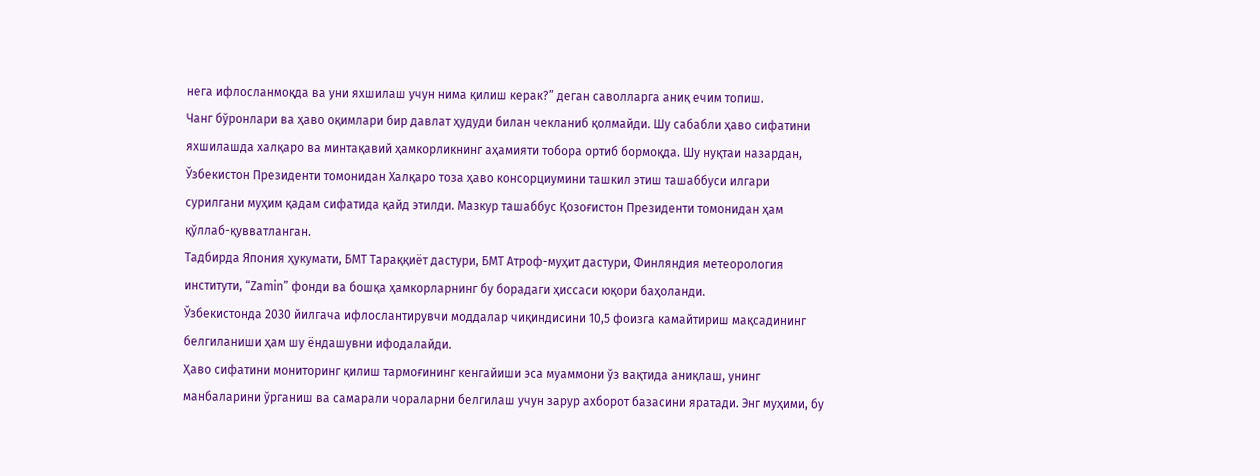нега ифлосланмоқда ва уни яхшилаш учун нима қилиш керак?” деган саволларга аниқ ечим топиш.
Чанг бўронлари ва ҳаво оқимлари бир давлат ҳудуди билан чекланиб қолмайди. Шу сабабли ҳаво сифатини яхшилашда халқаро ва минтақавий ҳамкорликнинг аҳамияти тобора ортиб бормоқда. Шу нуқтаи назардан, Ўзбекистон Президенти томонидан Халқаро тоза ҳаво консорциумини ташкил этиш ташаббуси илгари сурилгани муҳим қадам сифатида қайд этилди. Мазкур ташаббус Қозоғистон Президенти томонидан ҳам қўллаб-қувватланган.
Тадбирда Япония ҳукумати, БМТ Тараққиёт дастури, БМТ Атроф-муҳит дастури, Финляндия метеорология институти, “Zamin” фонди ва бошқа ҳамкорларнинг бу борадаги ҳиссаси юқори баҳоланди.
Ўзбекистонда 2030 йилгача ифлослантирувчи моддалар чиқиндисини 10,5 фоизга камайтириш мақсадининг белгиланиши ҳам шу ёндашувни ифодалайди.
Ҳаво сифатини мониторинг қилиш тармоғининг кенгайиши эса муаммони ўз вақтида аниқлаш, унинг манбаларини ўрганиш ва самарали чораларни белгилаш учун зарур ахборот базасини яратади. Энг муҳими, бу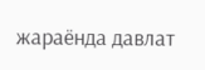жараёнда давлат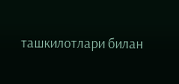ташкилотлари билан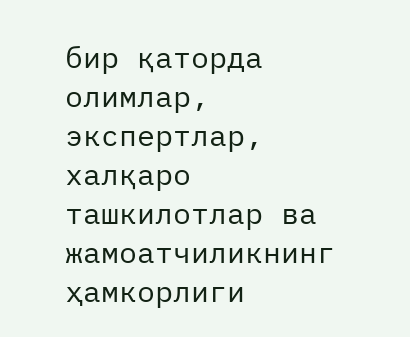бир қаторда олимлар, экспертлар, халқаро ташкилотлар ва жамоатчиликнинг ҳамкорлиги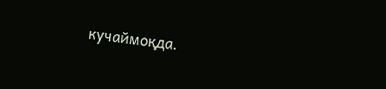кучаймоқда.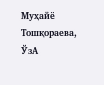Муҳайё Тошқораева,
ЎзА